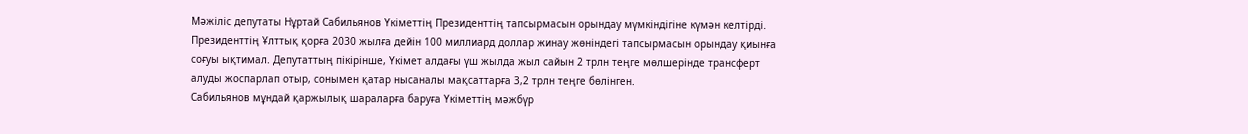Мәжіліс депутаты Нұртай Сабильянов Үкіметтің Президенттің тапсырмасын орындау мүмкіндігіне күмән келтірді. Президенттің Ұлттық қорға 2030 жылға дейін 100 миллиард доллар жинау жөніндегі тапсырмасын орындау қиынға соғуы ықтимал. Депутаттың пікірінше, Үкімет алдағы үш жылда жыл сайын 2 трлн теңге мөлшерінде трансферт алуды жоспарлап отыр, сонымен қатар нысаналы мақсаттарға 3,2 трлн теңге бөлінген.
Сабильянов мұндай қаржылық шараларға баруға Үкіметтің мәжбүр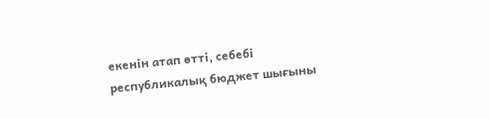екенін атап өтті, себебі республикалық бюджет шығыны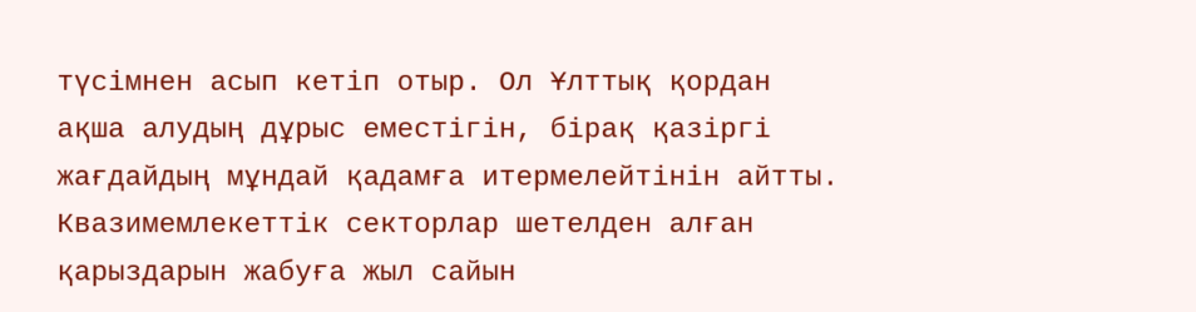түсімнен асып кетіп отыр. Ол Ұлттық қордан ақша алудың дұрыс еместігін, бірақ қазіргі жағдайдың мұндай қадамға итермелейтінін айтты. Квазимемлекеттік секторлар шетелден алған қарыздарын жабуға жыл сайын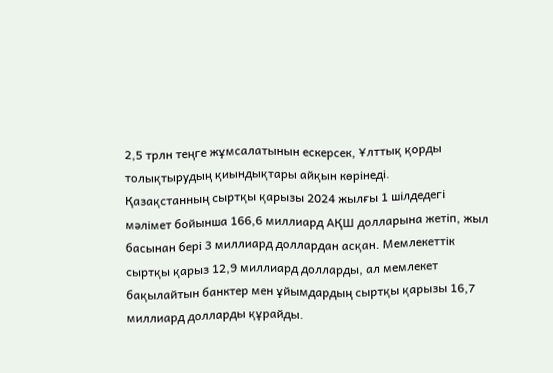2,5 трлн теңге жұмсалатынын ескерсек, Ұлттық қорды толықтырудың қиындықтары айқын көрінеді.
Қазақстанның сыртқы қарызы 2024 жылғы 1 шілдедегі мәлімет бойынша 166,6 миллиард АҚШ долларына жетіп, жыл басынан бері 3 миллиард доллардан асқан. Мемлекеттік сыртқы қарыз 12,9 миллиард долларды, ал мемлекет бақылайтын банктер мен ұйымдардың сыртқы қарызы 16,7 миллиард долларды құрайды.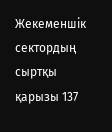Жекеменшік сектордың сыртқы қарызы 137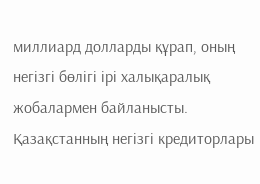миллиард долларды құрап, оның негізгі бөлігі ірі халықаралық жобалармен байланысты.
Қазақстанның негізгі кредиторлары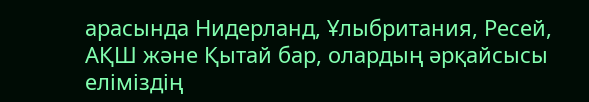арасында Нидерланд, Ұлыбритания, Ресей, АҚШ және Қытай бар, олардың әрқайсысы еліміздің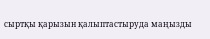сыртқы қарызын қалыптастыруда маңызды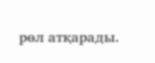рөл атқарады.